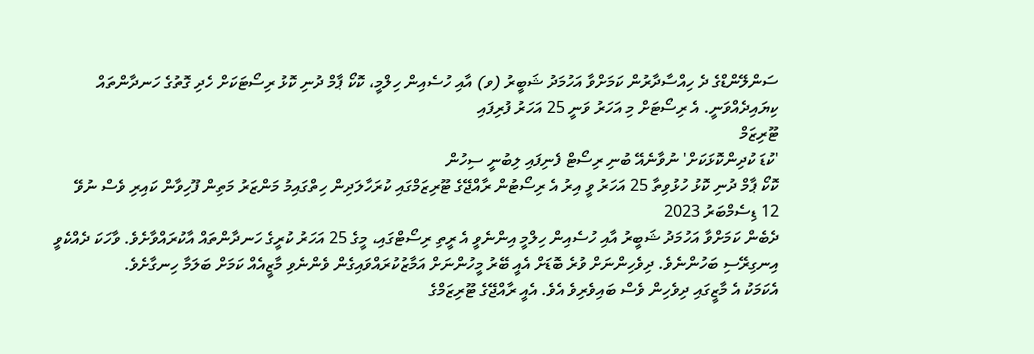ސަންލޭންޑްގެ ދެ ހިއްސާދާރުން ކަމަށްވާ އަހުމަދު ޝަބީރު (ވ) އާއި ހުސެއިން ހިލްމީ، ކޮކޯ ޕާމް ދުނި ކޮޅު ރިސޯޓަކަށް ހެދި ގޮތުގެ ހަނދާންތައް ކިޔައިދެއްވަނީ. އެ ރިސޯޓަށް މި އަހަރު ވަނީ 25 އަހަރު ފުރިފައި
ޓޫރިޒަމް
'ކުޑަ ކުދިންކޮޅަކަށް' ނުވާނެއޭ ބުނި ރިސޯޓް ފެނިފައި ލިބުނީ ސިހުން
ކޮކޯ ޕާމް ދުނި ކޮޅު ހުޅުވިތާ 25 އަހަރު ވީ އިރު އެ ރިސޯޓުން ރާއްޖޭގެ ޓޫރިޒަމްގައި ކުރަހާލަދިން ހިތްގައިމު މަންޒަރު މަތިން ފޫހިވާން ކައިރި ވެސް ނުވޭ
12 ޑިސެމްބަރު 2023
ދެބެން ކަމަށްވާ އަހުމަދު ޝަބީރު އާއި ހުސެއިން ހިލްމީ އިންނެވީ އެ ރީތި ރިސޯޓްގައި، މީގެ 25 އަހަރު ކުރީގެ ހަނދާންތައް އާކުރައްވާށެވެ. ވާހަކަ ދެއްކެވީ އިނގިރޭސި ބަހުންނެވެ. ދިވެހިންނަށް ވުރެ ބޮޑަށް އެއީ ބޭރު މީހުންނަށް އަމާޒުކުރައްވައިގެން ވެންނެވި މާޒީއެއް ކަމަށް ބަލަމާ ހިނގާށެވެ.
އެކަމަކު އެ މާޒީގައި ދިވެހިން ވެސް ބައިވެރިވެ އެވެ. އެއީ ރާއްޖޭގެ ޓޫރިޒަމްގެ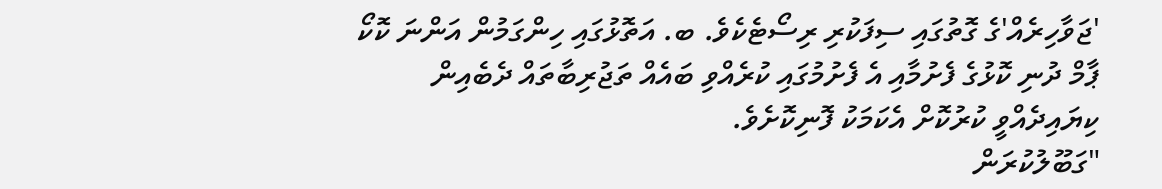'ޖަވާހިރެއް'ގެ ގޮތުގައި ސިފަކުރި ރިސޯޓެކެވެ. ބ. އަތޮޅުގައި ހިންގަމުން އަންނަ ކޮކޯ ޕާމް ދުނި ކޮޅުގެ ފެށުމާއި އެ ފެށުމުގައި ކުރެއްވި ބައެއް ތަޖުރިބާތައް ދެބެއިން ކިޔައިދެއްވީ ކުރުކޮށް އެކަމަކު ފޮނިކޮށެވެ.
"ގަބޫލުކުރަން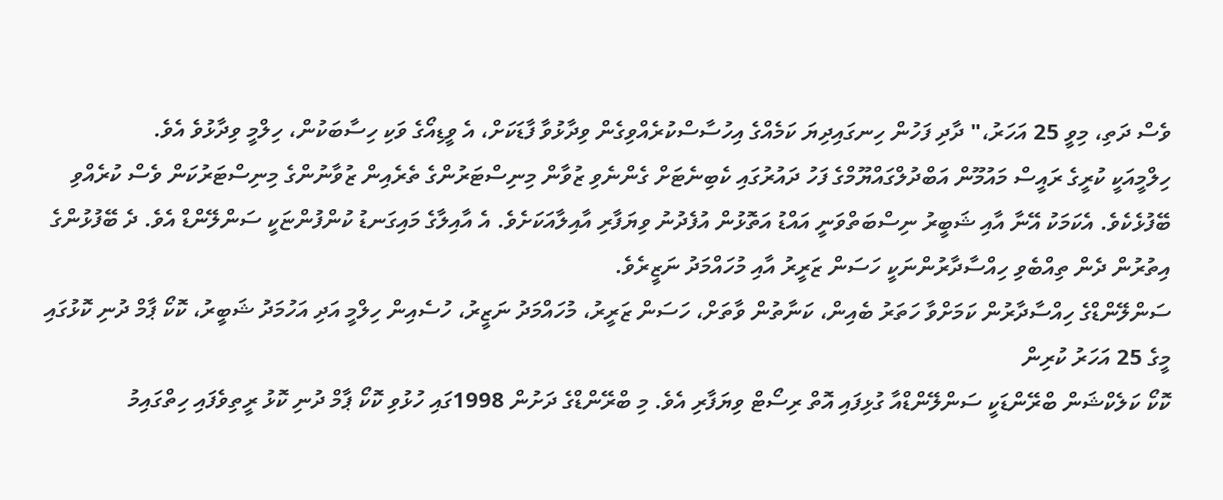ވެސް ދަތި، މިވީ 25 އަހަރު،" ދާދި ފަހުން ހިނގައިދިޔަ ކަމެއްގެ އިހުސާސްކުރެއްވިގެން ވިދާޅުވާ ފާޑަކަށް، އެ ވީޑިއޯގެ ވަކި ހިސާބަކުން، ހިލްމީ ވިދާޅުވެ އެވެ.
ހިލްމީއަކީ ކުރީގެ ރައީސް މައުމޫން އަބްދުލްގައްޔޫމްގެ ފަހު ދައުރުގައި ކެބިނެޓަށް ގެންނެވި ޒުވާން މިނިސްޓަރުންގެ ތެރެއިން ޒުވާނުންގެ މިނިސްޓަރުކަން ވެސް ކުރެއްވި ބޭފުޅެކެވެ. އެކަމަކު އޭނާ އާއި ޝަބީރު ނިސްބަތްވަނީ އައްޑު އަތޮޅުން އުފެދުނު ވިޔަފާރި އާއިލާއަކަށެވެ. އެ އާއިލާގެ މައިގަނޑު ކުންފުންޏަކީ ސަންލޭންޑް އެވެ. ދެ ބޭފުޅުންގެ އިތުރުން ދެން ތިއްބެވި ހިއްސާދާރުންނަކީ ހަސަން ޒަރީރު އާއި މުހައްމަދު ނަޒީރެވެ.
ސަންލޭންޑްގެ ހިއްސާދާރުން ކަމަށްވާ ހަތަރު ބެއިން، ކަނާތުން ވާތަށް، ހަސަން ޒަރީރު، މުހައްމަދު ނަޒީރު، ހުސެއިން ހިލްމީ އަދި އަހުމަދު ޝަބީރު، ކޮކޯ ޕާމް ދުނި ކޮޅުގައި މީގެ 25 އަހަރު ކުރިން
ކޮކޯ ކަލެކްޝަން ބްރޭންޑަކީ ސަންލޭންޑްއާ ގުޅިފައި އޮތް ރިސޯޓް ވިޔަފާރި އެވެ. މި ބްރޭންޑްގެ ދަށުން 1998ގައި ހުޅުވި ކޮކޯ ޕާމް ދުނި ކޮޅު ރީތިވެފައި ހިތްގައިމު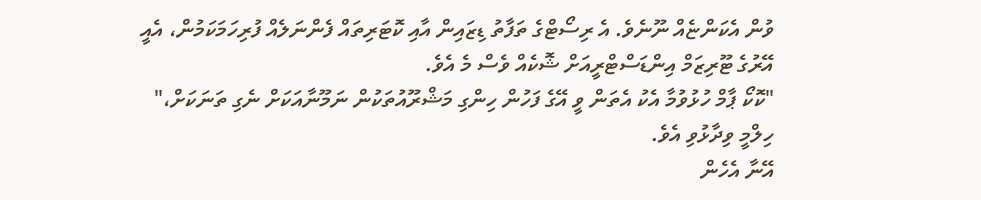ވުން އެކަންޏެއް ނޫނެވެ. އެ ރިސޯޓްގެ ތަފާތު ޑިޒައިން އާއި ކޮޓަރިތައް ފެންނަލެއް ފުރިހަމަކަމުން، އެއީ އޭރުގެ ޓޫރިޒަމް އިންޑަސްޓްރީއަށް ޝޮކެއް ވެސް މެ އެވެ.
"ކޮކޯ ޕާމް ހުޅުވުމާ އެކު އެތަން ވީ އޭގެ ފަހުން ހިންގި މަޝްރޫއުތަކުން ނަމޫނާއަކަށް ނެގި ތަނަކަށް،" ހިލްމީ ވިދާޅުވި އެވެ.
އޭނާ އެހެން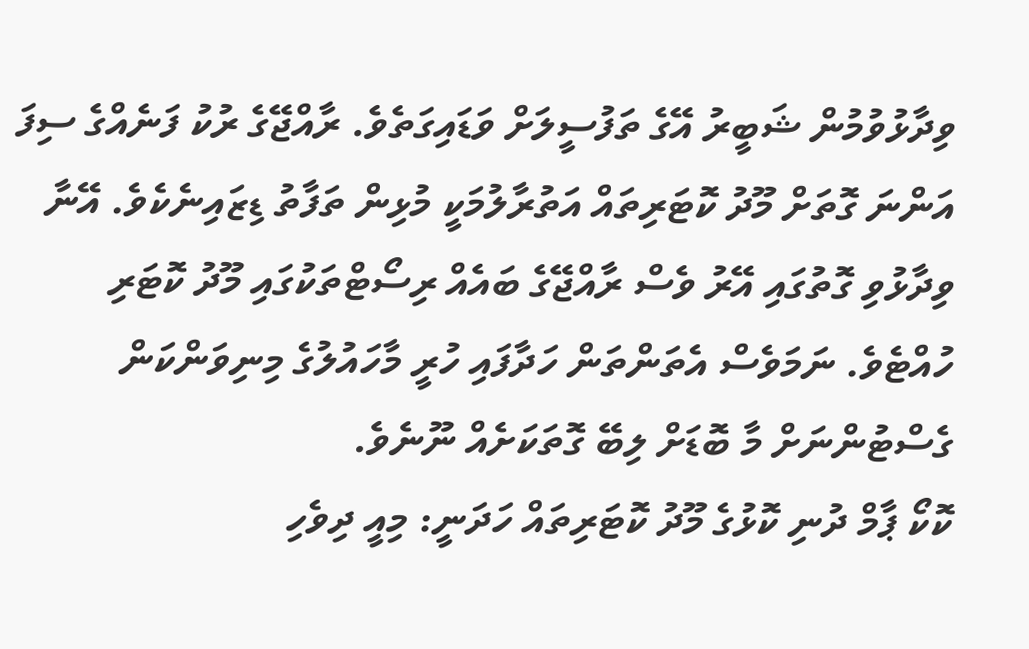ވިދާޅުވުމުން ޝަބީރު އޭގެ ތަފުސީލަށް ވަޑައިގަތެވެ. ރާއްޖޭގެ ރުކު ފަނެއްގެ ސިފަ އަންނަ ގޮތަށް މޫދު ކޮޓަރިތައް އަތުރާލުމަކީ މުޅިން ތަފާތު ޑިޒައިނެކެވެ. އޭނާ ވިދާޅުވި ގޮތުގައި އޭރު ވެސް ރާއްޖޭގެ ބައެއް ރިސޯޓްތަކުގައި މޫދު ކޮޓަރި ހުއްޓެވެ. ނަމަވެސް އެތަންތަން ހަދާފައި ހުރީ މާހައުލުގެ މިނިވަންކަން ގެސްޓުންނަށް މާ ބޮޑަށް ލިބޭ ގޮތަކަށެއް ނޫނެވެ.
ކޮކޯ ޕާމް ދުނި ކޮޅުގެ މޫދު ކޮޓަރިތައް ހަދަނީ: މިއީ ދިވެހި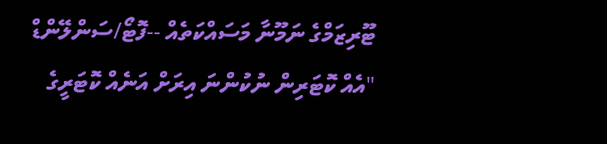ޓޫރިޒަމްގެ ނަމޫނާ މަސައްކަތެއް --ފޮޓޯ/ސަންލޭންޑް
"އެއް ކޮޓަރިން ނުކުންނަ އިރަށް އަނެއް ކޮޓަރީގެ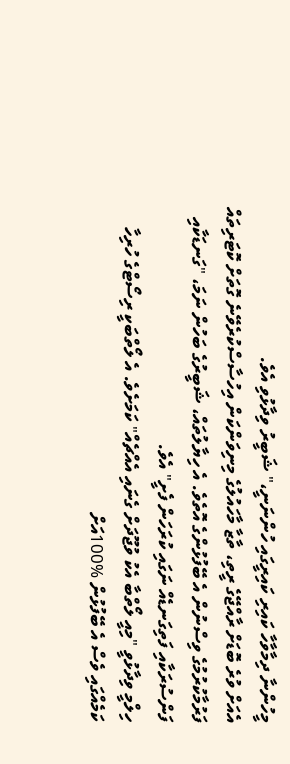މީހުންނާ ދިމާވާހާ ކައިރި ކައިރީގައި ހުންނަނީ،" ޝަބީރު ވިދާޅުވި އެވެ.
އެއަށް ވުރެ ބޮޑަށް ރާއްޖޭގެ ރީތި، ތާޒާ މާހައުލުގެ މިނިވަންކަން އިހުސާސްކުރެވޭނެ ގޮތަށް ކޮޓަރިތައް ފަރުމާކުރުމުގެ ވިސްނުން އެ ބޭފުޅުންގެ އޮތެވެ. އެ ހިޔާލުތައް، ޝަބީރުގެ ބަހުން ނަމަ، "ގަނޑަކާއި ފަންސުރަކާއި ފަތިގަނޑެއް ނަގައި ކުރަހަން ފެށީ" އެވެ.
ހިލްމީ ވިދާޅުވީ "މިއީ ލޯތްބާ އެކު ވުޖޫދަށް ގެނައި އެއްޗެއް" ކަމަށެވެ. އެ ލޯތްބަކީ ރިސޯޓްގެ ހުރިހާ ކަމެއްގައި ވެސް އެ ބޭފުޅުން %100އަށް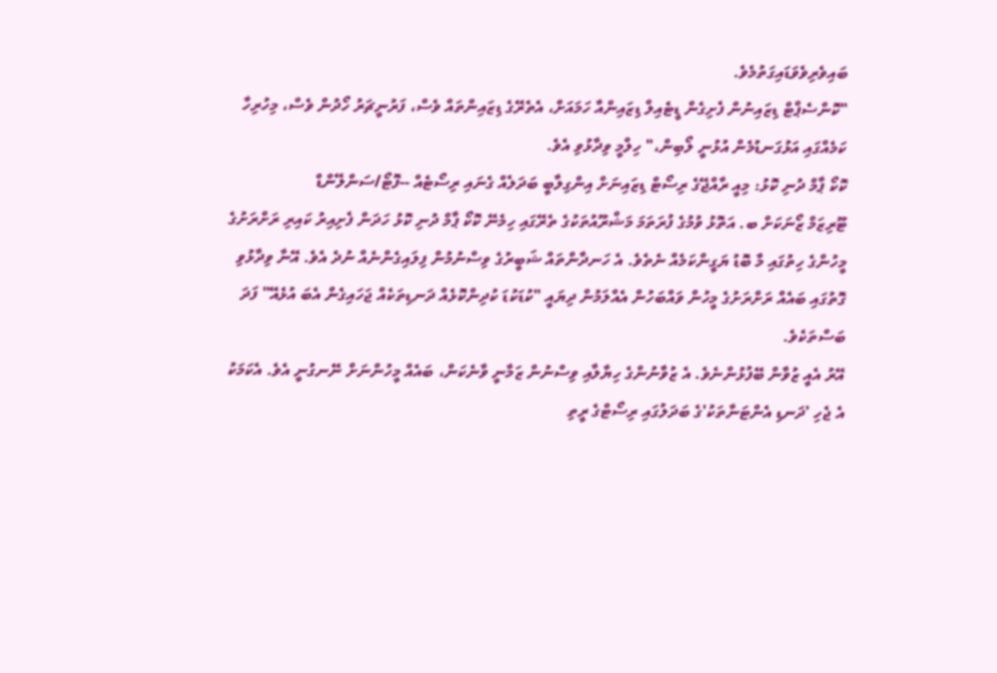ބައިވެރިވެވަޑައިގަތުމެވެ.
"ކޮންސެޕްޓް ޑިޒައިނުން ފެށިގެން ޑީޓެއިލް ޑިޒައިންއާ ހަމައަށް، އެތެރޭގެ ޑިޒައިންތައް ވެސް، ފަރުނީޗަރު ހޯދުން ވެސް، މިހުރިހާ ކަމެއްގައި އަޅުގަނޑުމެން އުޅުނީ ލޯބިން،" ހިލްމީ ވިދާޅުވި އެވެ.
ކޮކޯ ޕާމް ދުނި ކޮޅު: މިއީ ރާއްޖޭގެ ރިސޯޓް ޑިޒައިނަށް އިންގިލާބީ ބަދަލެއް ގެނައި ރިސޯޓެއް --ފޮޓޯ/ސަންލޭންޑް
ޓޫރިޒަމް ޒޯނަކަށް ބ. އަތޮޅު ވުމުގެ ފުރަތަމަ މަޝްރޫއުތަކުގެ ތެރޭގައި ހިމެނޭ ކޮކޯ ޕާމް ދުނި ކޮޅު ހަދަން ފެށިއިރު ކައިރި ރަށްރަށުގެ މީހުންގެ ހިތުގައި މާ ބޮޑު ޔަގީންކަމެއް ނެތެވެ. އެ ހަނދާންތައް ޝަބީރުގެ ވިސްނުމުން ފިލައިގެންނެއް ނުދެ އެވެ. އޭނާ ވިދާޅުވި ގޮތުގައި ބައެއް ރަށްރަށުގެ މީހުން ވައްބަހުން އެއްލަމުން ދިޔައީ "ކުޑަކުޑަ ކުދިންކޮޅެއް ދަނޑިތަކެއް ޖަހައިގެން އެބަ އުޅެއޭ" ފަދަ ބަސްތަކެވެ.
އޭރު އެއީ ޒުވާން ބޭފުޅުންނެވެ. އެ ޒުވާނުންގެ ހިޔާލާއި ވިސްނުން ޒަމާނީ ވާނެކަން، ބައެއް މީހުންނަށް ނޭނގުނީ އެވެ. އެކަމަކު އެ ޖެހި 'ދަނޑި އެންޓަނާތަކު'ގެ ބަދަލުގައި ރިސޯޓްގެ ރީތި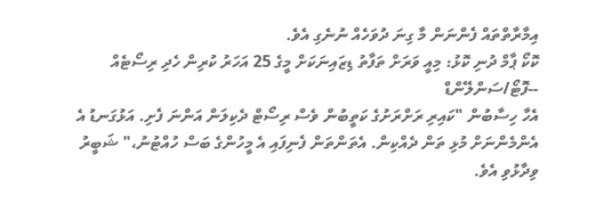އިމާރާތްތައް ފެންނަން މާ ގިނަ ދުވަހެއް ނުނެގި އެވެ.
ކޮކޯ ޕާމް ދުނި ކޮޅު: މިއީ ވަރަށް ތަފާތު ޑިޒައިނަކަށް މީގެ 25 އަހަރު ކުރިން ހެދި ރިސޯޓެއް --ފޮޓޯ/ސަންލޭންޑް
އެހާ ހިސާބުން "ކައިރި ރަށްރަށުގެ ކަތީބުން ވެސް ރިސޯޓް ދެކިލަން އަންނަ ފެށި. އަޅުގަނޑު އެ އެންމެންނަށް މުޅި ތަން ދެއްކިން. އެތަންތަން ފެނިފައި އެ މީހުންގެ ބަސް ހުއްޓުނު،" ޝަބީރު ވިދާޅުވި އެވެ.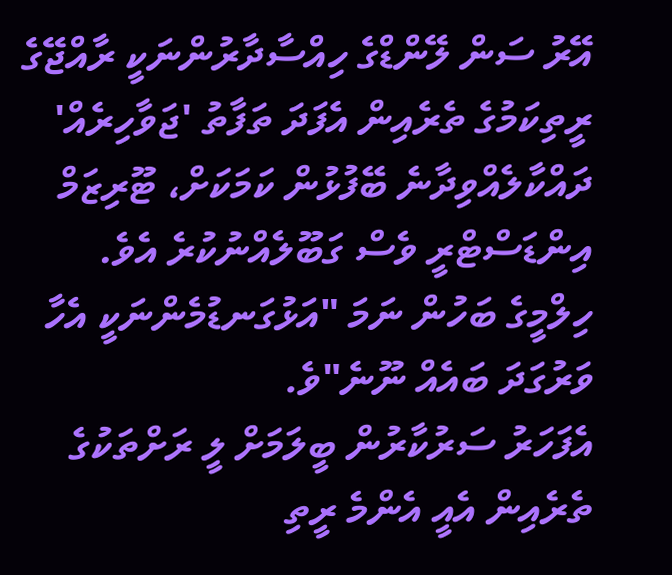އޭރު ސަން ލޭންޑްގެ ހިއްސާދާރުންނަކީ ރާއްޖޭގެ ރީތިކަމުގެ ތެރެއިން އެފަދަ ތަފާތު 'ޖަވާހިރެއް' ދައްކާލެއްވިދާނެ ބޭފުޅުން ކަމަކަށް، ޓޫރިޒަމް އިންޑަސްޓްރީ ވެސް ގަބޫލެއްނުކުރެ އެވެ. ހިލްމީގެ ބަހުން ނަމަ "އަޅުގަނޑުމެންނަކީ އެހާ ވަރުގަދަ ބައެއް ނޫނެ"ވެ.
އެފަހަރު ސަރުކާރުން ބީލަމަށް ލީ ރަށްތަކުގެ ތެރެއިން އެއީ އެންމެ ރީތި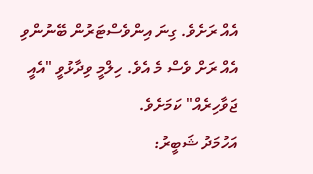އެއް ރަށެވެ. ގިނަ އިންވެސްޓަރުން ބޭނުންވި އެއް ރަށް ވެސް މެ އެވެ. ހިލްމީ ވިދާޅުވީ "އެއީ ޖަވާހިރެއް" ކަމަށެވެ.
އަހުމަދު ޝަބީރު: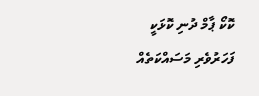ކޮކޯ ޕާމް ދުނި ކޮޅަކީ ފަހަރުވެރި މަސައްކަތެއް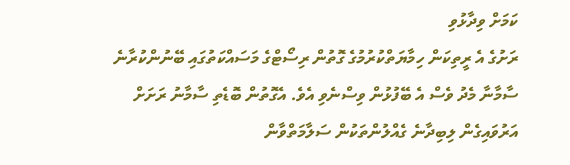ކަމަށް ވިދާޅުވި
ރަށުގެ އެ ރީތިކަން ހިމާޔަތްކުރުމުގެ ގޮތުން ރިސޯޓްގެ މަސައްކަތުގައި ބޭނުންކުރާނެ ސާމާނާ މެދު ވެސް އެ ބޭފުޅުން ވިސްނެވި އެވެ. އެގޮތުން ބޮޑެތި ސާމާނު ރަށަށް އަރުވައިގެން ލިބިދާނެ ގެއްލުންތަކުން ސަލާމަތްވާން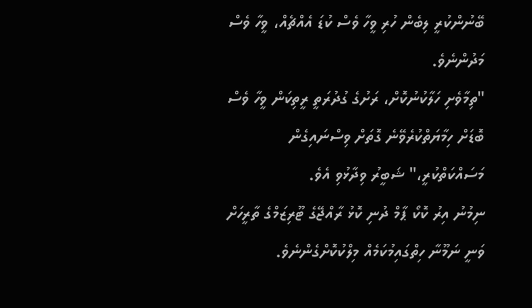ބޭނުންކުރީ ލިބެން ހުރި ވީހާ ވެސް ކުޑަ އެއްޗެއް، ވީހާ ވެސް މަދުންނެވެ.
"ތިމާވެށި ހަލާކުނުކޮށް، ރަށުގެ ގުދުރަތީ ރީތިކަން ވީހާ ވެސް ބޮޑަށް ހިމާޔަތްކުރެވޭނެ ގޮތަށް ވިސްނައިގެން މަސައްކަތްކުރީ،" ޝަބީރު ވިދާޅުވި އެވެ.
ނިމުނު އިރު ކޮކޯ ޕާމް ދުނި ކޮޅު ރާއްޖޭގެ ޓޫރިޒަމްގެ ތާރީހަށް ވަނީ ނަމޫނާ ހިތްގައިމުކަމެއް މިލްކުކޮށްގެންނެވެ.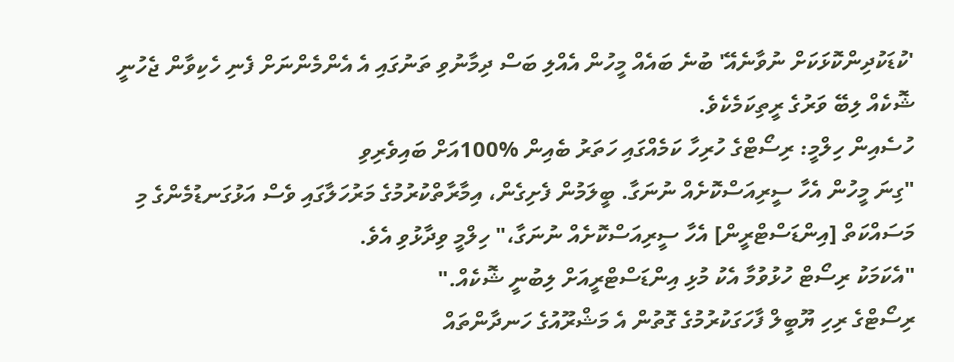'ކުޑަކުދިންކޮޅަކަށް ނުވާނެއޭ' ބުނެ ބައެއް މީހުން އެއްލި ބަސް ދިމާނުވި ތަނުގައި އެ އެންމެންނަށް ފެނި ހެކިވާން ޖެހުނީ ޝޮކެއް ލިބޭ ވަރުގެ ރީތިކަމެކެވެ.
ހުސެއިން ހިލްމީ: ރިސޯޓްގެ ހުރިހާ ކަމެއްގައި ހަތަރު ބެއިން %100އަށް ބައިވެރިވި
"ގިނަ މީހުން އެހާ ސީރިއަސްކޮށެއް ނުނަގާ. ބީލަމުން ފެށިގެން، އިމާރާތްކުރުމުގެ މަރުހަލާގައި ވެސް އަޅުގަނޑުމެންގެ މި މަސައްކަތް [އިންޑަސްޓްރީން] އެހާ ސީރިއަސްކޮށެއް ނުނަގާ،" ހިލްމީ ވިދާޅުވި އެވެ.
"އެކަމަކު ރިސޯޓް ހުޅުވުމާ އެކު މުޅި އިންޑަސްޓްރީއަށް ލިބުނީ ޝޮކެއް."
ރިސޯޓްގެ ރިހި ޔޫބީލް ފާހަގަކުރުމުގެ ގޮތުން އެ މަޝްރޫއުގެ ހަނދާންތައް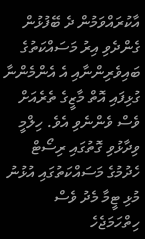އާކުރައްވަމުން ދެ ބޭފުޅުން ގެންދެވި އިރު މަސައްކަތުގެ ބައިވެރިންނާއި އެ އެންމެންނާ ގުޅިފައި އޮތް މާޒީގެ ތެރެއަށް ވެސް ވެންނެވި އެވެ. ހިލްމީ ވިދާޅުވި ގޮތުގައި ރިސޯޓް ހެދުމުގެ މަސައްކަތުގައި އުޅުނު މުޅި ޓީމާ މެދު ވެސް ހިތްހަމަޖެހެ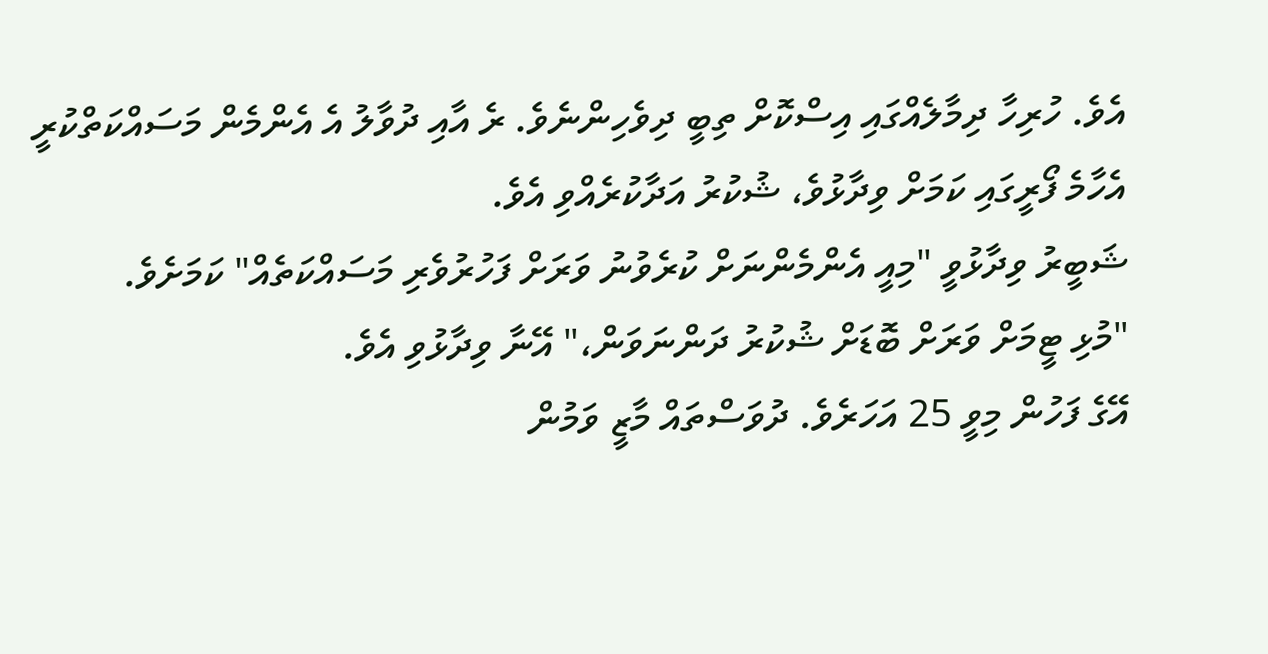އެވެ. ހުރިހާ ދިމާލެއްގައި އިސްކޮށް ތިބީ ދިވެހިންނެވެ. ރެ އާއި ދުވާލު އެ އެންމެން މަސައްކަތްކުރީ އެހާމެ ފޯރީގައި ކަމަށް ވިދާޅުވެ، ޝުކުރު އަދާކުރެއްވި އެވެ.
ޝަބީރު ވިދާޅުވީ "މިއީ އެންމެންނަށް ކުރެވުނު ވަރަށް ފަހުރުވެރި މަސައްކަތެއް" ކަމަށެވެ.
"މުޅި ޓީމަށް ވަރަށް ބޮޑަށް ޝުކުރު ދަންނަވަން،" އޭނާ ވިދާޅުވި އެވެ.
އޭގެ ފަހުން މިވީ 25 އަހަރެވެ. ދުވަސްތައް މާޒީ ވަމުން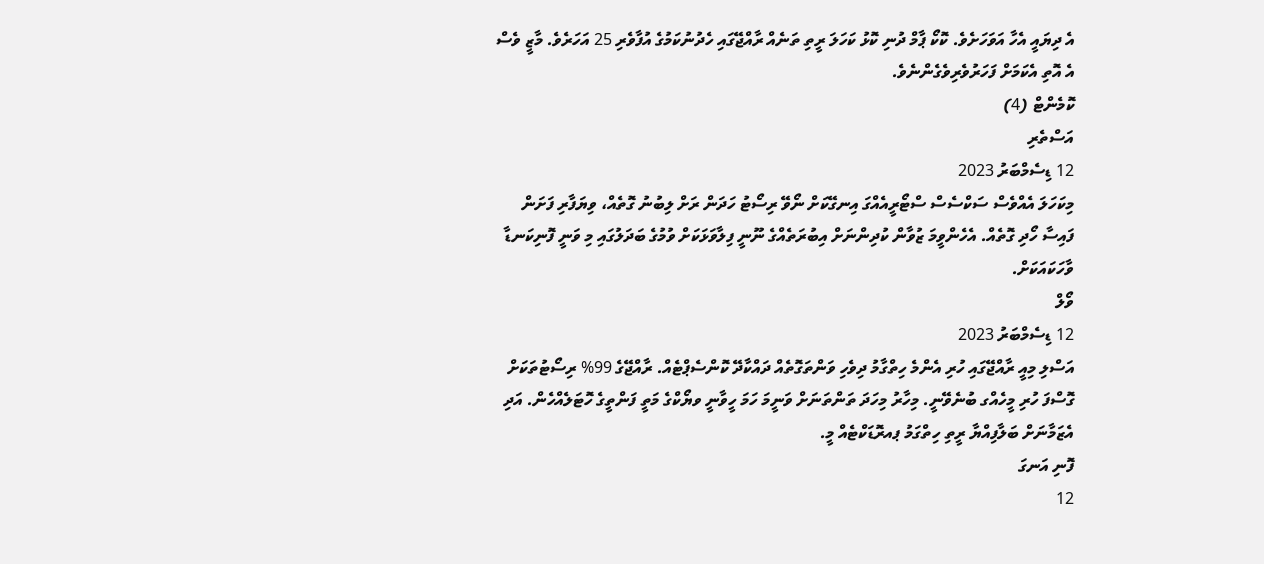އެ ދިޔައީ އެހާ އަވަހަށެވެ. ކޮކޯ ޕާމް ދުނި ކޮޅު ކަހަލަ ރީތި ތަނެއް ރާއްޖޭގައި ހެދުނުކަމުގެ އުފާވެރި 25 އަހަރެވެ. މާޒީ ވެސް އެ އޮތި އެކަމަށް ފަހަރުވެރިވެގެންނެވެ.
ކޮމެންޓް (4)
އަސްތެރި
12 ޑިސެމްބަރު 2023
މިކަހަލަ އެއްވެސް ސަކްސެސް ސްޓޯރީއެއްގަ އިނގޭކަށް ނޯވޭ ރިސޯޓު ހަދަން ރަށް ލިބުނު ގޮތެއް، ވިޔަފާރި ފަށަން ފައިސާ ހޯދި ގޮތެއް. އެހެންވީމަ ޒުވާން ކުދިންނަށް އިބުރަތެއްގެ ނޫނީ ފިލާވަޅަކަށް ވުމުގެ ބަދަލުގައި މި ވަނީ ފޮނިކަނޑާ ވާހަކައަކަށް.
ވޯލް
12 ޑިސެމްބަރު 2023
އަސްލި މިއީ ރާއްޖޭގައި ހުރި އެންމެ ހިތްގާމު ދިވެހި ވަންތަގޮތެއް ދައްކާދޭ ކޮންސެޕްޓެއް. ރާއްޖޭގެ 99% ރިސޯޓުތަކަށް ގޮސްފަ ހުރި މީހެއްގ ބުނެވޭނީ. މިހާރު މިހަދަ ތަންތަނަށް ވަނީމަ ހަމަ ހީވާނީ ވޔޯކްގެ މަތީ ފަންތީގެ ހޮޓަލެއްހެން. އަދި އެޒަމާނަށް ބަލާފިއްޔާ ރީތި ހިތްގަމު ޕއރޮޑަކްޓެއް މީ.
ފޮނި އަނގަ
12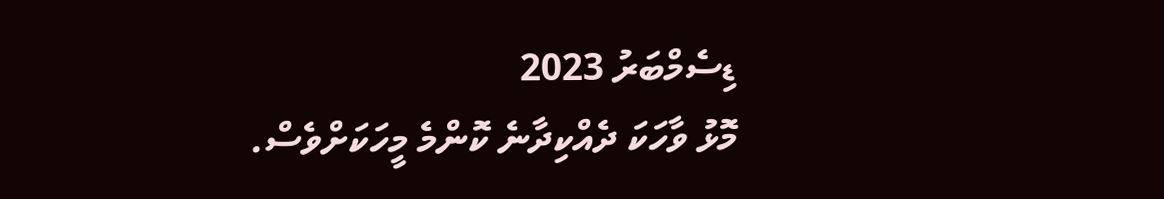ޑިސެމްބަރު 2023
މޮޅު ވާހަކަ ދެއްކިދާނެ ކޮންމެ މީހަކަށްވެސް.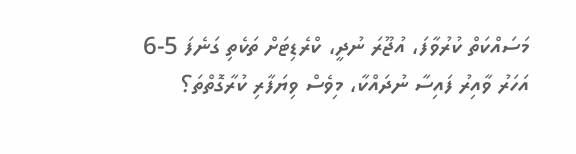މަސައްކަތް ކުރުވާފަ، އުޖޫރަ ނުދީ، ކްރެޑިޓަށް ތަކެތި ގަނެފަ 5-6 އަހަރު ވާއިރު ފައިސާ ނުދައްކާ، މިވެސް ވިޔަފާރި ކުރާގޮތްތަ؟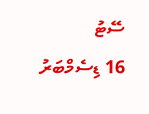ސޭޓު
16 ޑިސެމްބަރު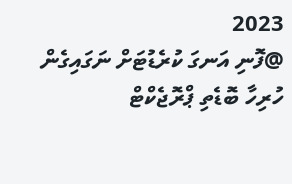2023
@ފޮނި އަނގަ ކުރެޑުޓަށް ނަގައިގެން ހުރިހާ ބޮޑެތި ޕްރޮޖެކްޓް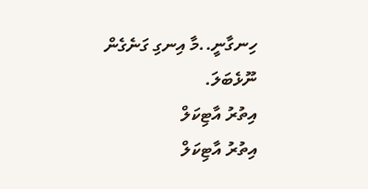ހިނގާނީ..މާ އިނގި ގަނެގެން ނޫޅެބަލަ.
އިތުރު އާޓިކަލް
އިތުރު އާޓިކަލް